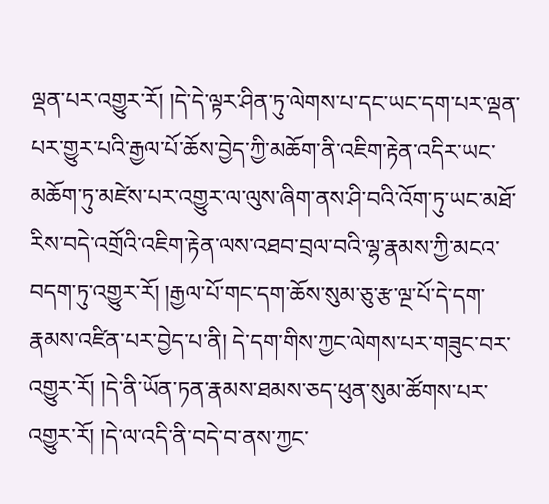ལྡན་པར་འགྱུར་རོ། །དེ་དེ་ལྟར་ཤིན་ཏུ་ལེགས་པ་དང་ཡང་དག་པར་ལྡན་པར་གྱུར་པའི་རྒྱལ་པོ་ཆོས་བྱེད་ཀྱི་མཆོག་ནི་འཇིག་རྟེན་འདིར་ཡང་མཆོག་ཏུ་མཛེས་པར་འགྱུར་ལ་ལུས་ཞིག་ནས་ཤི་བའི་འོག་ཏུ་ཡང་མཐོ་རིས་བདེ་འགྲོའི་འཇིག་རྟེན་ལས་འཐབ་བྲལ་བའི་ལྷ་རྣམས་ཀྱི་མངའ་བདག་ཏུ་འགྱུར་རོ། །རྒྱལ་པོ་གང་དག་ཆོས་སུམ་ཅུ་རྩ་ལྔ་པོ་དེ་དག་རྣམས་འཛིན་པར་བྱེད་པ་ནི། དེ་དག་གིས་ཀྱང་ལེགས་པར་གཟུང་བར་འགྱུར་རོ། །དེ་ནི་ཡོན་ཏན་རྣམས་ཐམས་ཅད་ཕུན་སུམ་ཚོགས་པར་འགྱུར་རོ། །དེ་ལ་འདི་ནི་བདེ་བ་ནས་ཀྱང་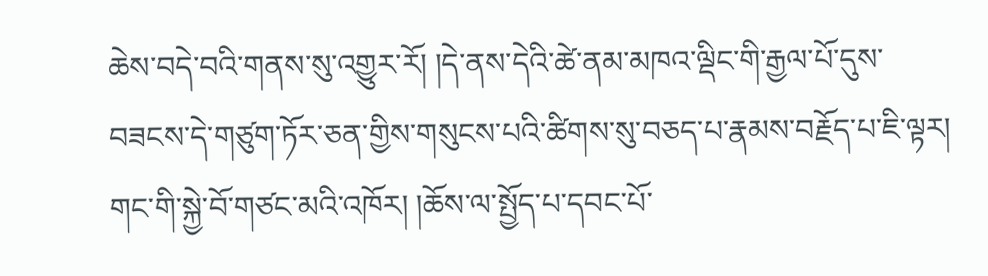ཆེས་བདེ་བའི་གནས་སུ་འགྱུར་རོ། །དེ་ནས་དེའི་ཚེ་ནམ་མཁའ་ལྡིང་གི་རྒྱལ་པོ་དུས་བཟངས་དེ་གཙུག་ཏོར་ཅན་གྱིས་གསུངས་པའི་ཚིགས་སུ་བཅད་པ་རྣམས་བརྗོད་པ་ཇི་ལྟར། གང་གི་སྐྱེ་བོ་གཙང་མའི་འཁོར། །ཆོས་ལ་སྤྱོད་པ་དབང་པོ་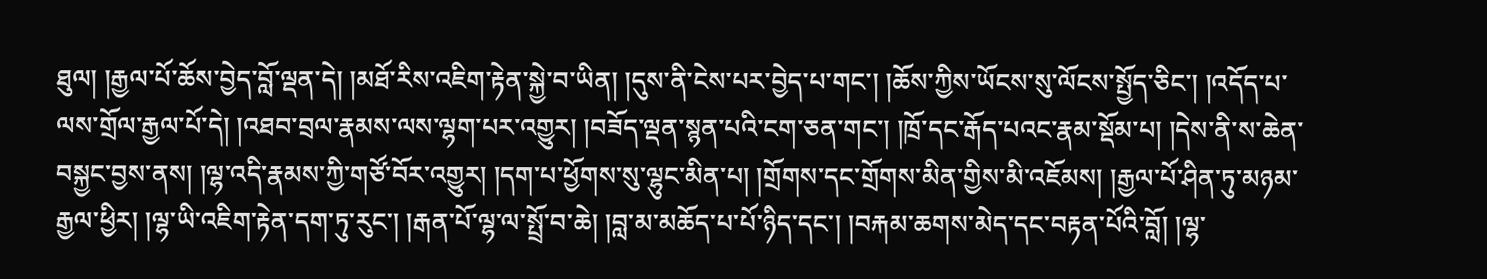ཐུལ། །རྒྱལ་པོ་ཆོས་བྱེད་བློ་ལྡན་དེ། །མཐོ་རིས་འཇིག་རྟེན་སྐྱེ་བ་ཡིན། །དུས་ནི་ངེས་པར་བྱེད་པ་གང་། །ཆོས་ཀྱིས་ཡོངས་སུ་ལོངས་སྤྱོད་ཅིང་། །འདོད་པ་ལས་གྲོལ་རྒྱལ་པོ་དེ། །འཐབ་བྲལ་རྣམས་ལས་ལྷག་པར་འགྱུར། །བཟོད་ལྡན་སྙན་པའི་ངག་ཅན་གང་། །ཁྲོ་དང་རྒོད་པའང་རྣམ་སྡོམ་པ། །དེས་ནི་ས་ཆེན་བསྐྱང་བྱས་ནས། །ལྷ་འདི་རྣམས་ཀྱི་གཙོ་བོར་འགྱུར། །དག་པ་ཕྱོགས་སུ་ལྷུང་མིན་པ། །གྲོགས་དང་གྲོགས་མིན་གྱིས་མི་འཇོམས། །རྒྱལ་པོ་ཤིན་ཏུ་མཉམ་རྒྱལ་ཕྱིར། །ལྷ་ཡི་འཇིག་རྟེན་དག་ཏུ་རུང་། །རྒན་པོ་ལྷ་ལ་སྤྲོ་བ་ཆེ། །བླ་མ་མཆོད་པ་པོ་ཉིད་དང་། །བརྐམ་ཆགས་མེད་དང་བརྟན་པོའི་བློ། །ལྷ་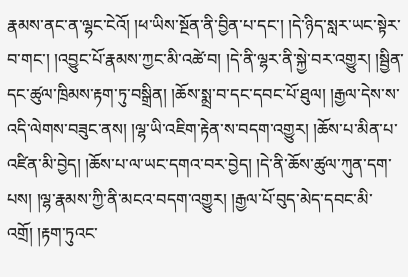རྣམས་ནང་ན་ལྷང་ངེའོ། །ཕ་ཡིས་སྔོན་ནི་བྱིན་པ་དང་། །དེ་ཉིད་སླར་ཡང་སྟེར་བ་གང་། །འབྱུང་པོ་རྣམས་ཀྱང་མི་འཚེ་བ། །དེ་ནི་ལྷར་ནི་སྐྱེ་བར་འགྱུར། །སྦྱིན་དང་ཚུལ་ཁྲིམས་རྟག་ཏུ་བསྒྲིན། །ཆོས་སྨྲ་བ་དང་དབང་པོ་ཐུལ། །རྒྱལ་དེས་ས་འདི་ལེགས་བཟུང་ནས། །ལྷ་ཡི་འཇིག་རྟེན་ས་བདག་འགྱུར། །ཆོས་པ་མིན་པ་འཛིན་མི་བྱེད། །ཆོས་པ་ལ་ཡང་དགའ་བར་བྱེད། །དེ་ནི་ཆོས་ཚུལ་ཀུན་དག་པས། །ལྷ་རྣམས་ཀྱི་ནི་མངའ་བདག་འགྱུར། །རྒྱལ་པོ་བུད་མེད་དབང་མི་འགྲོ། །རྟག་ཏུའང་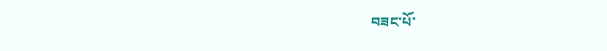བཟང་པོ་